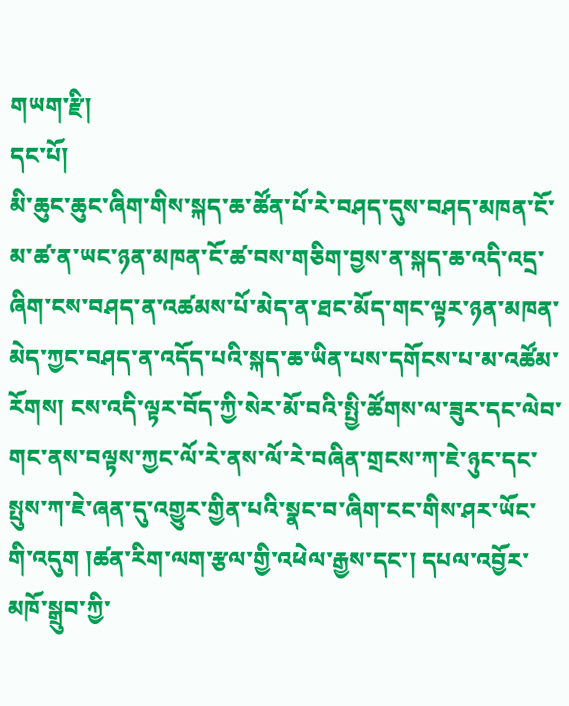གཡག་རྫི།
དང་པོ།
མི་ཆུང་ཆུང་ཞིག་གིས་སྐད་ཆ་ཚོན་པོ་རེ་བཤད་དུས་བཤད་མཁན་ངོ་མ་ཚ་ན་ཡང་ཉན་མཁན་ངོ་ཚ་བས་གཅིག་བྱས་ན་སྐད་ཆ་འདི་འདྲ་ཞིག་ངས་བཤད་ན་འཚམས་པོ་མེད་ན་ཐང་མོད་གང་ལྟར་ཉན་མཁན་མེད་ཀྱང་བཤད་ན་འདོད་པའི་སྐད་ཆ་ཡིན་པས་དགོངས་པ་མ་འཚོམ་རོགས། ངས་འདི་ལྟར་བོད་ཀྱི་སེར་མོ་བའི་སྤྱི་ཚོགས་ལ་ཟུར་དང་ལེབ་གང་ནས་བལྟས་ཀྱང་ལོ་རེ་ནས་ལོ་རེ་བཞིན་གྲངས་ཀ་ཇེ་ཉུང་དང་སྤུས་ཀ་ཇེ་ཞན་དུ་འགྱུར་གྱིན་པའི་སྣང་བ་ཞིག་ངང་གིས་ཤར་ཡོང་གི་འདུག །ཚན་རིག་ལག་རྩལ་གྱི་འཕེལ་རྒྱས་དང་། དཔལ་འབྱོར་མཁོ་སྒྲུབ་ཀྱི་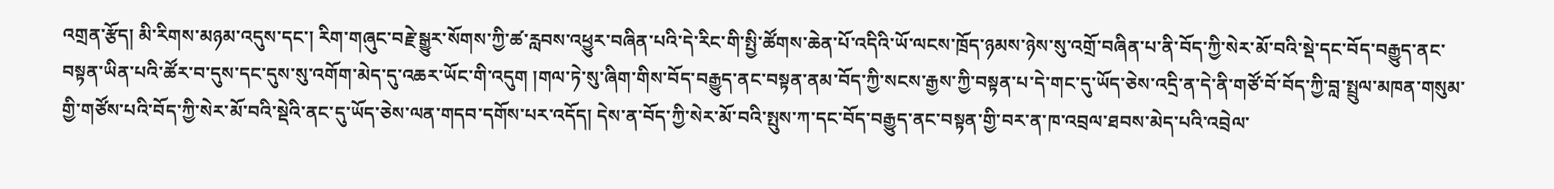འགྲན་རྩོད། མི་རིགས་མཉམ་འདུས་དང་། རིག་གཞུང་བརྗེ་སྒྱུར་སོགས་ཀྱི་ཚ་རླབས་འཕྱུར་བཞིན་པའི་དེ་རིང་གི་སྤྱི་ཚོགས་ཆེན་པོ་འདིའི་ཡོ་ལངས་ཁྲོད་ཉམས་ཉེས་སུ་འགྲོ་བཞིན་པ་ནི་བོད་ཀྱི་སེར་མོ་བའི་སྡེ་དང་བོད་བརྒྱུད་ནང་བསྟན་ཡིན་པའི་ཚོར་བ་དུས་དང་དུས་སུ་འགོག་མེད་དུ་འཆར་ཡོང་གི་འདུག །གལ་ཏེ་སུ་ཞིག་གིས་བོད་བརྒྱུད་ནང་བསྟན་ནམ་བོད་ཀྱི་སངས་རྒྱས་ཀྱི་བསྟན་པ་དེ་གང་དུ་ཡོད་ཅེས་འདྲི་ན་དེ་ནི་གཙོ་བོ་བོད་ཀྱི་བླ་སྤྲུལ་མཁན་གསུམ་གྱི་གཙོས་པའི་བོད་ཀྱི་སེར་མོ་བའི་སྡེའི་ནང་དུ་ཡོད་ཅེས་ལན་གདབ་དགོས་པར་འདོད། དེས་ན་བོད་ཀྱི་སེར་མོ་བའི་སྤུས་ཀ་དང་བོད་བརྒྱུད་ནང་བསྟན་གྱི་བར་ན་ཁ་འབྲལ་ཐབས་མེད་པའི་འབྲེལ་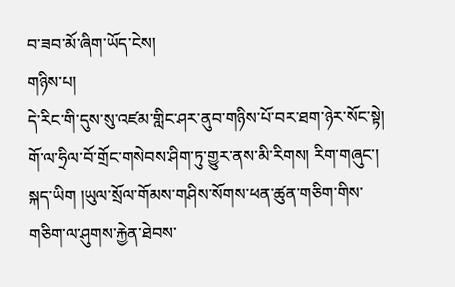བ་ཟབ་མོ་ཞིག་ཡོད་ངེས།
གཉིས་པ།
དེ་རིང་གི་དུས་སུ་འཛམ་གླིང་ཤར་ནུབ་གཉིས་པོ་བར་ཐག་ཉེར་སོང་སྟེ། གོ་ལ་ཧྲིལ་བོ་གྲོང་གསེབས་ཤིག་ཏུ་གྱུར་ནས་མི་རིགས། རིག་གཞུང་། སྐད་ཡིག །ཡུལ་སྲོལ་གོམས་གཤིས་སོགས་ཕན་ཚུན་གཅིག་གིས་གཅིག་ལ་ཤུགས་རྐྱེན་ཐེབས་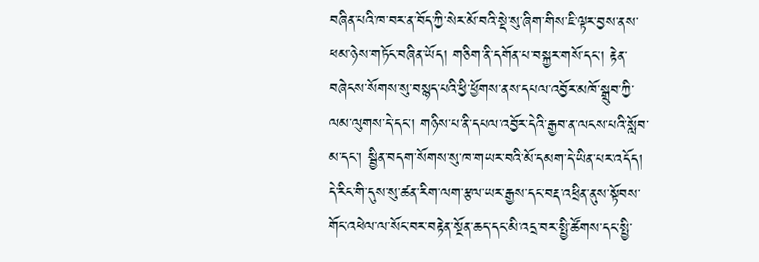བཞིན་པའི་ཁ་བར་ན་བོད་ཀྱི་སེར་མོ་བའི་སྡེ་སུ་ཞིག་གིས་ཇི་ལྟར་བྱས་ནས་ཕམ་ཉེས་གཏོང་བཞིན་ཡོད། གཅིག་ནི་དགོན་པ་བསྐྱར་གསོ་དང་། རྟེན་བཞེངས་སོགས་སུ་བསྙད་པའི་ཕྱི་ཕྱོགས་ནས་དཔལ་འབྱོར་མཁོ་སྒྲུབ་ཀྱི་ལམ་ལུགས་དེ་དང་། གཉིས་པ་ནི་དཔལ་འབྱོར་དེའི་རྒྱབ་ན་ལངས་པའི་སློབ་མ་དང་། སྦྱིན་བདག་སོགས་སུ་ཁ་གཡར་བའི་མོ་དམག་དེ་ཡིན་པར་འདོད། དེ་རིང་གི་དུས་སུ་ཚན་རིག་ལག་རྩལ་ཡར་རྒྱས་དང་བརྡ་འཕྲིན་ནུས་སྟོབས་གོང་འཕེལ་ལ་སོང་བར་བརྟེན་སྔོན་ཆད་དང་མི་འདྲ་བར་སྤྱི་ཚོགས་དང་སྤྱི་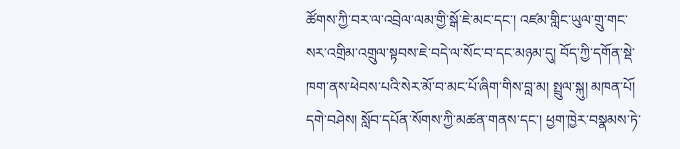ཚོགས་ཀྱི་བར་ལ་འབྲེལ་ལམ་གྱི་སྒོ་ཇེ་མང་དང་། འཛམ་གླིང་ཡུལ་གྲུ་གང་སར་འགྲིམ་འགྲུལ་སྟབས་ཇེ་བདེ་ལ་སོང་བ་དང་མཉམ་དུ། བོད་ཀྱི་དགོན་སྡེ་ཁག་ནས་ཕེབས་པའི་སེར་མོ་བ་མང་པོ་ཞིག་གིས་བླ་མ། སྤྲུལ་སྐུ། མཁན་པོ། དགེ་བཤེས། སློབ་དཔོན་སོགས་ཀྱི་མཚན་གནས་དང་། ཕྱག་ཁྱེར་བསྣམས་ཏེ་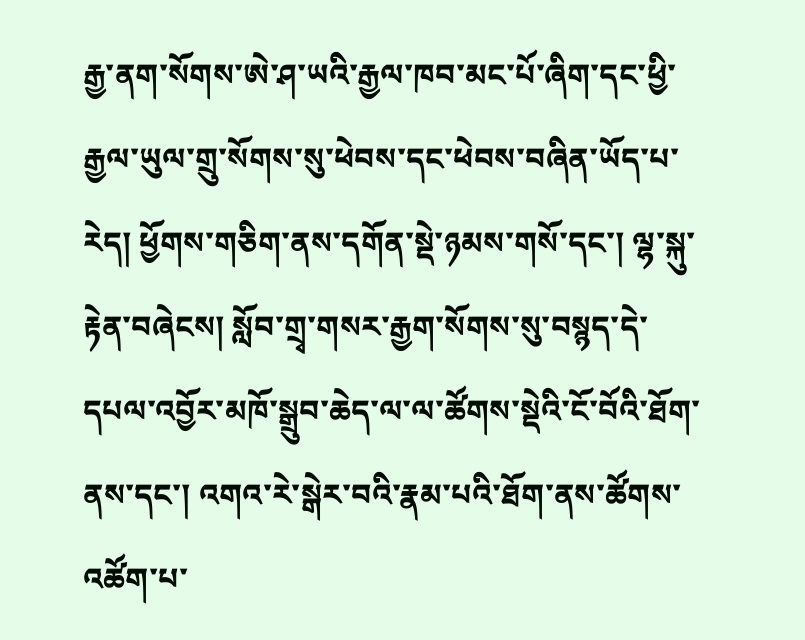རྒྱ་ནག་སོགས་ཨེ་ཤ་ཡའི་རྒྱལ་ཁབ་མང་པོ་ཞིག་དང་ཕྱི་རྒྱལ་ཡུལ་གྲུ་སོགས་སུ་ཕེབས་དང་ཕེབས་བཞིན་ཡོད་པ་རེད། ཕྱོགས་གཅིག་ནས་དགོན་སྡེ་ཉམས་གསོ་དང་། ལྷ་སྐུ་རྟེན་བཞེངས། སློབ་གྲྭ་གསར་རྒྱག་སོགས་སུ་བསྙད་དེ་དཔལ་འབྱོར་མཁོ་སྒྲུབ་ཆེད་ལ་ལ་ཚོགས་སྡེའི་ངོ་བོའི་ཐོག་ནས་དང་། འགའ་རེ་སྒེར་བའི་རྣམ་པའི་ཐོག་ནས་ཚོགས་འཚོག་པ་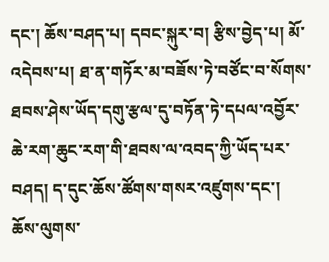དང་། ཆོས་བཤད་པ། དབང་སྐུར་བ། རྩིས་བྱེད་པ། མོ་འདེབས་པ། ཐ་ན་གཏོར་མ་བཟོས་ཏེ་བཙོང་བ་སོགས་ཐབས་ཤེས་ཡོད་དགུ་རྩལ་དུ་བཏོན་ཏེ་དཔལ་འབྱོར་ཆེ་རག་ཆུང་རག་གི་ཐབས་ལ་འབད་ཀྱི་ཡོད་པར་བཤད། ད་དུང་ཆོས་ཚོགས་གསར་འཛུགས་དང་། ཆོས་ལུགས་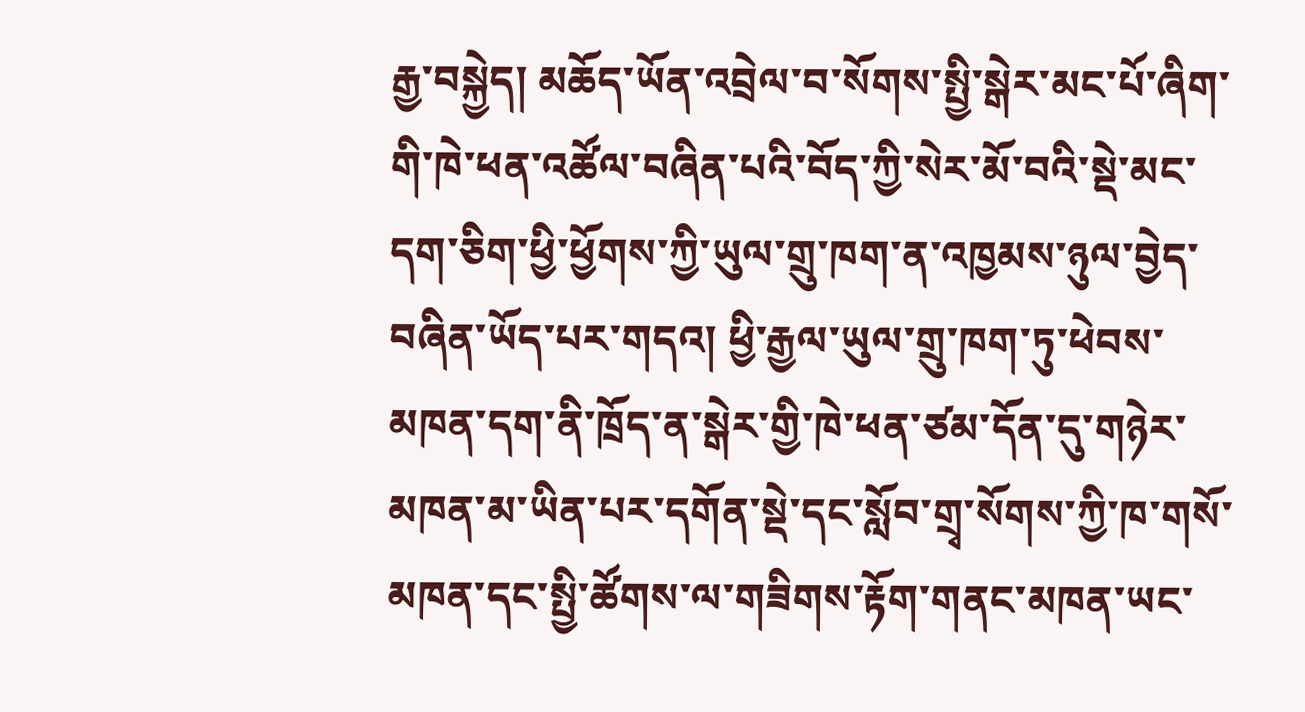རྒྱ་བསྐྱེད། མཆོད་ཡོན་འབྲེལ་བ་སོགས་སྤྱི་སྒེར་མང་པོ་ཞིག་གི་ཁེ་ཕན་འཚོལ་བཞིན་པའི་བོད་ཀྱི་སེར་མོ་བའི་སྡེ་མང་དག་ཅིག་ཕྱི་ཕྱོགས་ཀྱི་ཡུལ་གྲུ་ཁག་ན་འཁྱམས་ཉུལ་བྱེད་བཞིན་ཡོད་པར་གདའ། ཕྱི་རྒྱལ་ཡུལ་གྲུ་ཁག་ཏུ་ཕེབས་མཁན་དག་ནི་ཁྲོད་ན་སྒེར་གྱི་ཁེ་ཕན་ཙམ་དོན་དུ་གཉེར་མཁན་མ་ཡིན་པར་དགོན་སྡེ་དང་སློབ་གྲྭ་སོགས་ཀྱི་ཁ་གསོ་མཁན་དང་སྤྱི་ཚོགས་ལ་གཟིགས་རྟོག་གནང་མཁན་ཡང་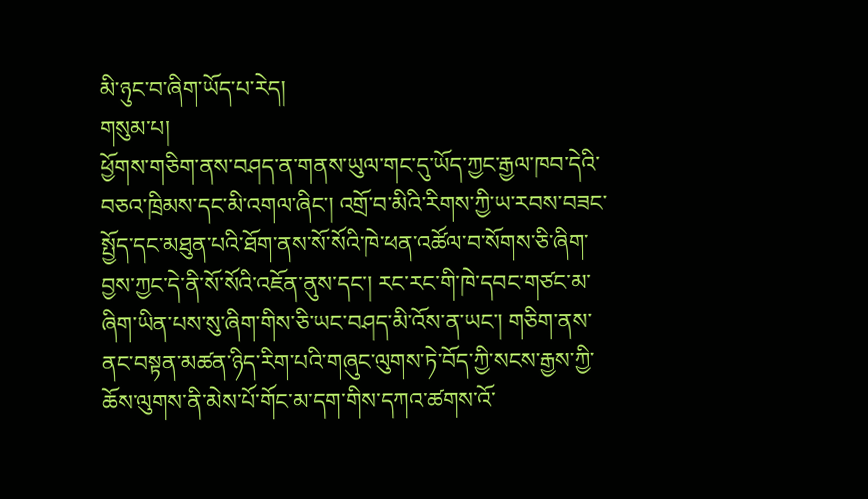མི་ཉུང་བ་ཞིག་ཡོད་པ་རེད།
གསུམ་པ།
ཕྱོགས་གཅིག་ནས་བཤད་ན་གནས་ཡུལ་གང་དུ་ཡོད་ཀྱང་རྒྱལ་ཁབ་དེའི་བཅའ་ཁྲིམས་དང་མི་འགལ་ཞིང་། འགྲོ་བ་མིའི་རིགས་ཀྱི་ཡ་རབས་བཟང་སྤྱོད་དང་མཐུན་པའི་ཐོག་ནས་སོ་སོའི་ཁེ་ཕན་འཚོལ་བ་སོགས་ཅི་ཞིག་བྱས་ཀྱང་དེ་ནི་སོ་སོའི་འཇོན་ནུས་དང་། རང་རང་གི་ཁེ་དབང་གཙང་མ་ཞིག་ཡིན་པས་སུ་ཞིག་གིས་ཅི་ཡང་བཤད་མི་འོས་ན་ཡང་། གཅིག་ནས་ནང་བསྟན་མཚན་ཉིད་རིག་པའི་གཞུང་ལུགས་ཏེ་བོད་ཀྱི་སངས་རྒྱས་ཀྱི་ཆོས་ལུགས་ནི་མེས་པོ་གོང་མ་དག་གིས་དཀའ་ཚགས་འོ་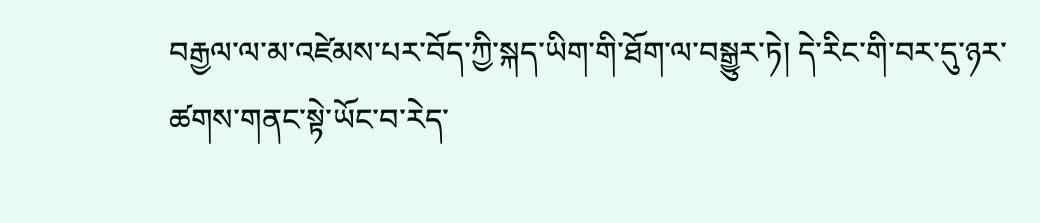བརྒྱལ་ལ་མ་འཛེམས་པར་བོད་ཀྱི་སྐད་ཡིག་གི་ཐོག་ལ་བསྒྱུར་ཏེ། དེ་རིང་གི་བར་དུ་ཉར་ཚགས་གནང་སྟེ་ཡོང་བ་རེད་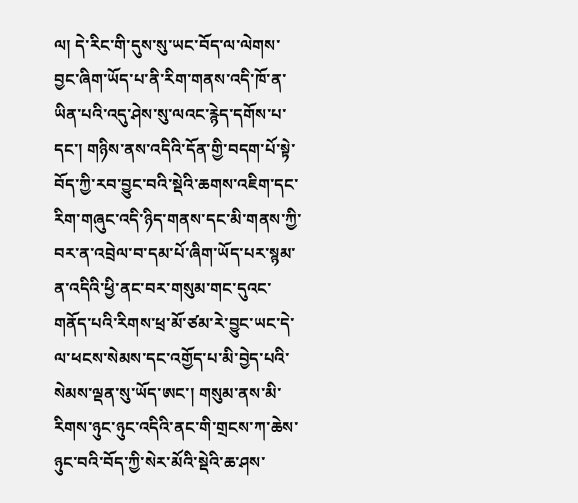ལ། དེ་རིང་གི་དུས་སུ་ཡང་བོད་ལ་ལེགས་བྱང་ཞིག་ཡོད་པ་ནི་རིག་གནས་འདི་ཁོ་ན་ཡིན་པའི་འདུ་ཤེས་སུ་ལའང་རྙེད་དགོས་པ་དང་། གཉིས་ནས་འདིའི་དོན་གྱི་བདག་པོ་སྟེ་བོད་ཀྱི་རབ་བྱུང་བའི་སྡེའི་ཆགས་འཇིག་དང་རིག་གཞུང་འདི་ཉིད་གནས་དང་མི་གནས་ཀྱི་བར་ན་འབྲེལ་བ་དམ་པོ་ཞིག་ཡོད་པར་སྙམ་ན་འདིའི་ཕྱི་ནང་བར་གསུམ་གང་དུའང་གནོད་པའི་རིགས་ཕྲ་མོ་ཙམ་རེ་བྱུང་ཡང་དེ་ལ་ཕངས་སེམས་དང་འགྱོད་པ་མི་བྱེད་པའི་སེམས་ལྡན་སུ་ཡོད་ཨང་། གསུམ་ནས་མི་རིགས་ཉུང་ཉུང་འདིའི་ནང་གི་གྲངས་ཀ་ཆེས་ཉུང་བའི་བོད་ཀྱི་སེར་མོའི་སྡེའི་ཆ་ཤས་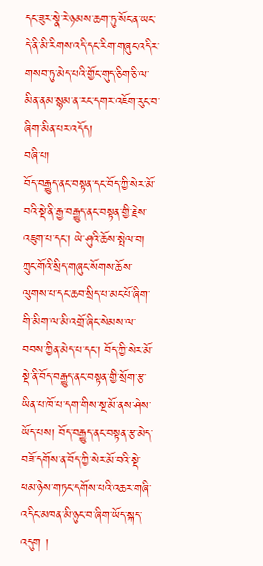དང་ཟུར་སྣེ་རེ་ཉམས་ཆག་ཏུ་སོང་ན་ཡང་དེ་ནི་མི་རིགས་འདི་དང་རིག་གཞུང་འདིར་གསབ་ཏུ་མེད་པའི་གྱོང་གུད་ཅིག་ཅི་ལ་མིན་ནམ་སྙམ་ན་རང་དགར་འཇོག་རུང་བ་ཞིག་མིན་པར་འདོད།
བཞི་པ།
བོད་བརྒྱུད་ནང་བསྟན་དང་བོད་ཀྱི་སེར་མོ་བའི་སྡེ་ནི་རྒྱ་བརྒྱུད་ནང་བསྟན་གྱི་རྗེས་འཇུག་པ་དང་། ཡེ་ཤུའི་ཆོས་སྤེལ་བ། ཀྲུང་གོའི་སྲིད་གཞུང་སོགས་ཆོས་ལུགས་པ་དང་ཆབ་སྲིད་པ་མང་པོ་ཞིག་གི་མིག་ལ་མི་འགྲོ་ཞིང་སེམས་ལ་བབས་ཀྱིན་མེད་པ་དང་། བོད་ཀྱི་སེར་མོ་སྡེ་ནི་བོད་བརྒྱུད་ནང་བསྟན་གྱི་སྲོག་རྩ་ཡིན་པ་ཁོ་པ་དག་གིས་སྔ་མོ་ནས་ཤེས་ཡོད་པས། བོད་བརྒྱུད་ནང་བསྟན་རྩ་མེད་བཟོ་དགོས་ན་བོད་ཀྱི་སེར་མོ་བའི་སྡེ་ཕམ་ཉེས་གཏང་དགོས་པའི་འཆར་གཞི་འདིང་མཁན་མི་ཉུང་བ་ཞིག་ཡོད་སྐད་འདུག །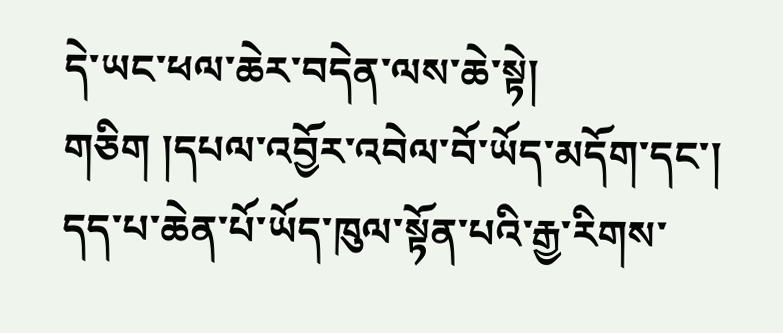དེ་ཡང་ཕལ་ཆེར་བདེན་ལས་ཆེ་སྟེ། གཅིག །དཔལ་འབྱོར་འབེལ་བོ་ཡོད་མདོག་དང་། དད་པ་ཆེན་པོ་ཡོད་ཁུལ་སྟོན་པའི་རྒྱ་རིགས་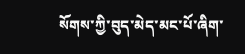སོགས་ཀྱི་བུད་མེད་མང་པོ་ཞིག་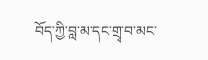བོད་ཀྱི་བླ་མ་དང་གྲྭ་བ་མང་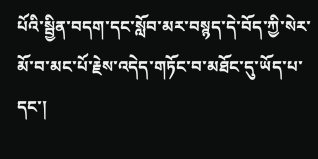པོའི་སྦྱིན་བདག་དང་སློབ་མར་བསྙད་དེ་བོད་ཀྱི་སེར་མོ་བ་མང་པོ་རྗེས་འདེད་གཏོང་བ་མཐོང་དུ་ཡོད་པ་དང་།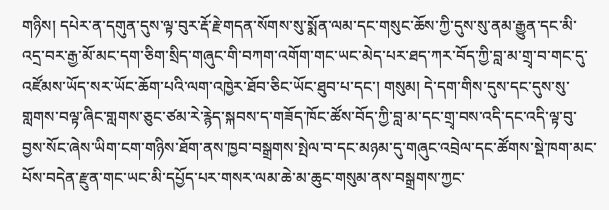གཉིས། དཔེར་ན་དགུན་དུས་ལྟ་བུར་རྡོ་རྗེ་གདན་སོགས་སུ་སྨོན་ལམ་དང་གསུང་ཆོས་ཀྱི་དུས་སུ་ནམ་རྒྱུན་དང་མི་འདྲ་བར་རྒྱ་མོ་མང་དག་ཅིག་སྲིད་གཞུང་གི་བཀག་འགོག་གང་ཡང་མེད་པར་ཐད་ཀར་བོད་ཀྱི་བླ་མ་གྲྭ་བ་གང་དུ་འཛོམས་ཡོད་སར་ཡོང་ཆོག་པའི་ལག་འཁྱེར་ཐོབ་ཅིང་ཡོང་ཐུབ་པ་དང་། གསུམ། དེ་དག་གིས་དུས་དང་དུས་སུ་གླགས་བལྟ་ཞིང་གླགས་ཅུང་ཙམ་རེ་རྙེད་སྐབས་ད་གཟོད་ཁོང་ཚོས་བོད་ཀྱི་བླ་མ་དང་གྲྭ་བས་འདི་དང་འདི་ལྟ་བུ་བྱས་སོང་ཞེས་ཡིག་ངག་གཉིས་ཐོག་ནས་ཁྱབ་བསྒྲགས་སྤེལ་བ་དང་མཉམ་དུ་གཞུང་འབྲེལ་དང་ཚོགས་སྡེ་ཁག་མང་པོས་བདེན་རྫུན་གང་ཡང་མི་དཔྱོད་པར་གསར་ལམ་ཆེ་མ་ཆུང་གསུམ་ནས་བསྒྲགས་ཀྱང་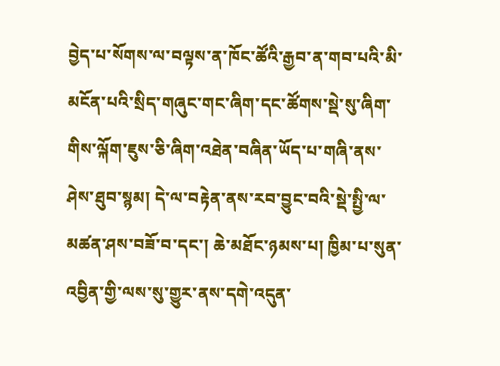བྱེད་པ་སོགས་ལ་བལྟས་ན་ཁོང་ཚོའི་རྒྱབ་ན་གབ་པའི་མི་མངོན་པའི་སྲིད་གཞུང་གང་ཞིག་དང་ཚོགས་སྡེ་སུ་ཞིག་གིས་ལྐོག་ཇུས་ཅི་ཞིག་འཐེན་བཞིན་ཡོད་པ་གཞི་ནས་ཤེས་ཐུབ་སྙམ། དེ་ལ་བརྟེན་ནས་རབ་བྱུང་བའི་སྡེ་སྤྱི་ལ་མཚན་ཤས་བཟོ་བ་དང་། ཆེ་མཐོང་ཉམས་པ། ཁྱིམ་པ་སུན་འབྱིན་གྱི་ལས་སུ་གྱུར་ནས་དགེ་འདུན་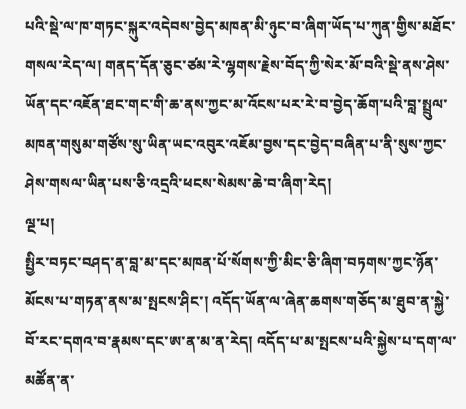པའི་སྡེ་ལ་ཁ་གཏང་སྐུར་འདེབས་བྱེད་མཁན་མི་ཉུང་བ་ཞིག་ཡོད་པ་ཀུན་གྱིས་མཐོང་གསལ་རེད་ལ། གནད་དོན་ཅུང་ཙམ་རེ་ལྷགས་རྗེས་བོད་ཀྱི་སེར་མོ་བའི་སྡེ་ནས་ཤེས་ཡོན་དང་འཇོན་ཐང་གང་གི་ཆ་ནས་ཀྱང་མ་འོངས་པར་རེ་བ་བྱེད་ཆོག་པའི་བླ་སྤྲུལ་མཁན་གསུམ་གཙོས་སུ་ཡིན་ཡང་འབུར་འཇོམ་བྱས་དང་བྱེད་བཞིན་པ་ནི་སུས་ཀྱང་ཤེས་གསལ་ཡིན་པས་ཅི་འདྲའི་ཕངས་སེམས་ཆེ་བ་ཞིག་རེད།
ལྔ་པ།
སྤྱིར་བཏང་བཤད་ན་བླ་མ་དང་མཁན་པོ་སོགས་ཀྱི་མིང་ཅི་ཞིག་བཏགས་ཀྱང་ཉོན་མོངས་པ་གཏན་ནས་མ་སྤངས་ཤིང་། འདོད་ཡོན་ལ་ཞེན་ཆགས་གཅོད་མ་ཐུབ་ན་སྐྱེ་བོ་རང་དགའ་བ་རྣམས་དང་ཨ་ན་མ་ན་རེད། འདོད་པ་མ་སྤངས་པའི་སྐྱེས་པ་དག་ལ་མཚོན་ན་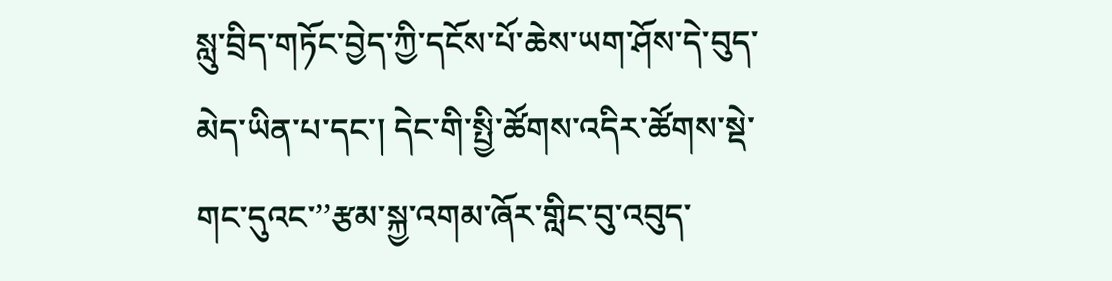སླུ་བྲིད་གཏོང་བྱེད་ཀྱི་དངོས་པོ་ཆེས་ཡག་ཤོས་དེ་བུད་མེད་ཡིན་པ་དང་། དེང་གི་སྤྱི་ཚོགས་འདིར་ཚོགས་སྡེ་གང་དུའང་’’རྩམ་སྐྱ་འགམ་ཞོར་གླིང་བུ་འབུད་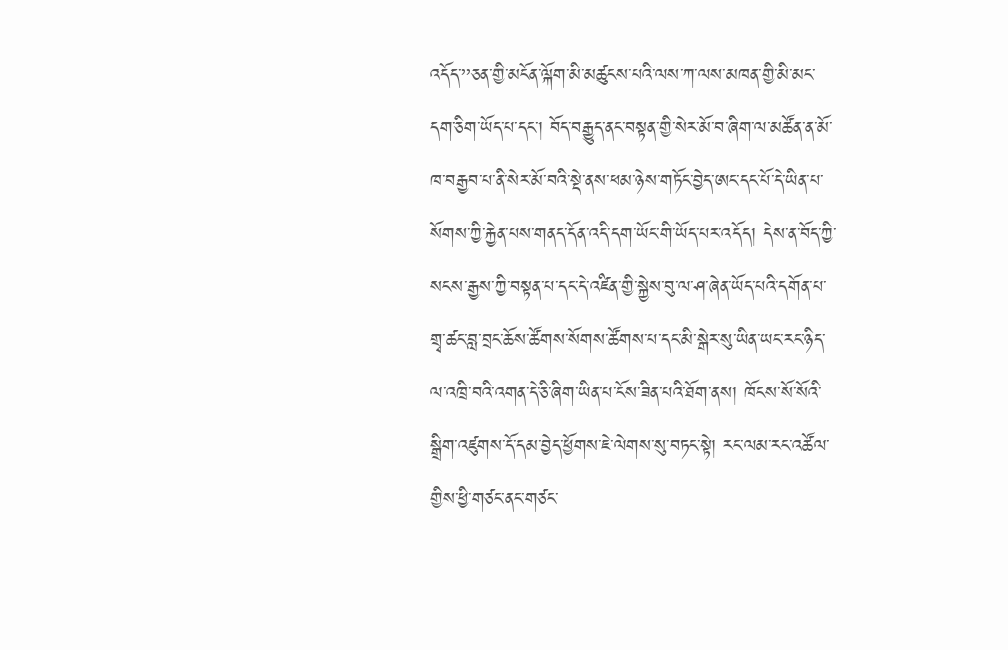འདོད་’’ཅན་གྱི་མངོན་ལྐོག་མི་མཚུངས་པའི་ལས་ཀ་ལས་མཁན་གྱི་མི་མང་དག་ཅིག་ཡོད་པ་དང་། བོད་བརྒྱུད་ནང་བསྟན་གྱི་སེར་མོ་བ་ཞིག་ལ་མཚོན་ན་མོ་ཁ་བརྒྱབ་པ་ནི་སེར་མོ་བའི་སྡེ་ནས་ཕམ་ཉེས་གཏོང་བྱེད་ཨང་དང་པོ་དེ་ཡིན་པ་སོགས་ཀྱི་རྐྱེན་པས་གནད་དོན་འདི་དག་ཡོང་གི་ཡོད་པར་འདོད། དེས་ན་བོད་ཀྱི་སངས་རྒྱས་ཀྱི་བསྟན་པ་དང་དེ་འཛིན་གྱི་སྐྱེས་བུ་ལ་ཤ་ཞེན་ཡོད་པའི་དགོན་པ་གྲྭ་ཚང་བླ་བྲང་ཆོས་ཚོགས་སོགས་ཚོགས་པ་དང་མི་སྒེར་སུ་ཡིན་ཡང་རང་ཉིད་ལ་འཁྲི་བའི་འགན་དེ་ཅི་ཞིག་ཡིན་པ་ངོས་ཟིན་པའི་ཐོག་ནས། ཁོངས་སོ་སོའི་སྒྲིག་འཛུགས་དོ་དམ་བྱེད་ཕྱོགས་ཇེ་ལེགས་སུ་བཏང་སྟེ། རང་ལམ་རང་འཚོལ་གྱིས་ཕྱི་གཙང་ནང་གཙང་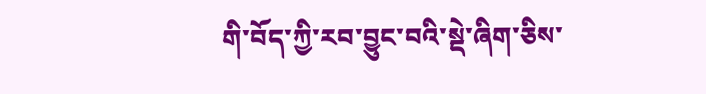གི་བོད་ཀྱི་རབ་བྱུང་བའི་སྡེ་ཞིག་ཅིས་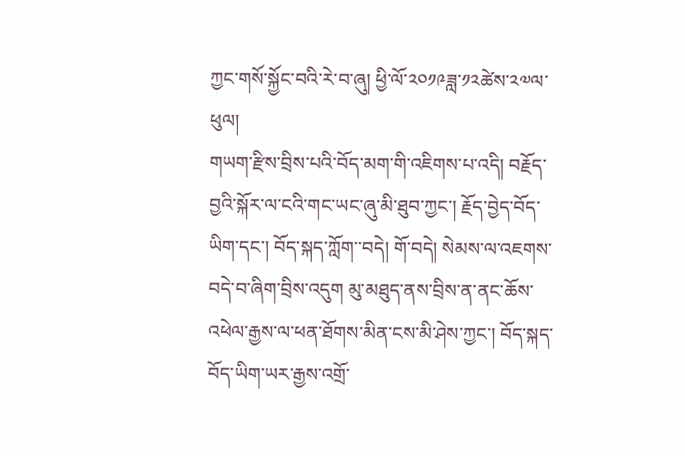ཀྱང་གསོ་སྐྱོང་བའི་རེ་བ་ཞུ། ཕྱི་ལོ་༢༠༡༩ཟླ་༡༢ཚེས་༢༧ལ་ཕུལ།
གཡག་རྫིས་བྲིས་པའི་བོད་མག་གི་འཇིགས་པ་འདི། བརྗོད་བྱའི་སྐོར་ལ་ངའི་གང་ཡང་ཞུ་མི་ཐུབ་ཀྱང་། རྗོད་བྱེད་བོད་ཡིག་དང་། བོད་སྐད་ཀློག་་བདེ། གོ་བདེ། སེམས་ལ་འཇགས་བདེ་བ་ཞིག་བྲིས་འདུག མུ་མཐུད་ནས་བྲིས་ན་ནང་ཆོས་འཕེལ་རྒྱས་ལ་ཕན་ཐོགས་མིན་ངས་མི་ཤེས་ཀྱང་། བོད་སྐད་བོད་ཡིག་ཡར་རྒྱས་འགྲོ་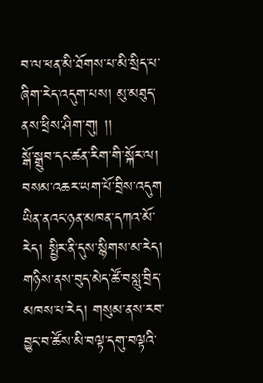བ་ལ་ཕན་མི་ཐོགས་པ་མི་སྲིད་པ་ཞིག་རེད་འདུག་པས། མུ་མཐུད་ནས་ཕྲིས་ཤིག་གུ། །།
སྒོ་སྒྲུབ་དང་ཚན་རིག་གི་སྐོར་ལ།
བསམ་འཆར་ཡག་པོ་བྲིས་འདུག ཡིན་ནའང་ཉན་མཁན་དཀའ་མོ་རེད། སྤྱིར་ནི་དུས་སྙིགས་མ་རེད། གཉིས་ནས་བུད་མེད་ཚོ་བསླུ་བྲིད་མཁས་པ་རེད། གསུམ་ནས་རབ་བྱུང་བ་ཚོས་མི་བལྟ་དགུ་བལྟའི་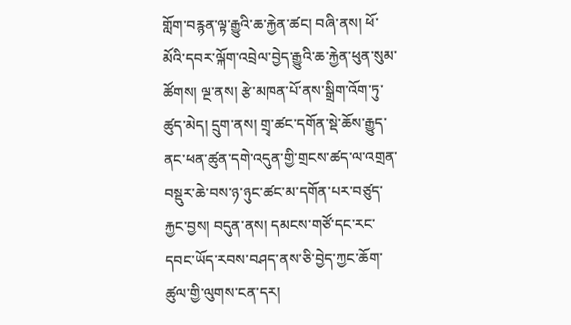གློག་བརྙན་ལྟ་རྒྱུའི་ཆ་རྐྱེན་ཚང། བཞི་ནས། ཕོ་མོའི་དབར་ལྐོག་འབྲེལ་བྱེད་རྒྱུའི་ཆ་རྐྱེན་ཕུན་སུམ་ཚོགས། ལྔ་ནས། རྩེ་མཁན་པོ་ནས་སྒྲིག་འོག་ཏུ་ཚུད་མེད། དྲུག་ནས། གྲྭ་ཚང་དགོན་སྡེ་ཆོས་རྒྱུད་ནང་ཕན་ཚུན་དགེ་འདུན་གྱི་གྲངས་ཚད་ལ་འགྲན་བསྡུར་ཆེ་བས་ཉ་ཉུང་ཚང་མ་དགོན་པར་བཙུད་རྐྱང་བྱས། བདུན་ནས། དམངས་གཙོ་དང་རང་དབང་ཡོད་རབས་བཤད་ནས་ཅི་བྱེད་ཀྱང་ཆོག་ཚུལ་གྱི་ལུགས་ངན་དར།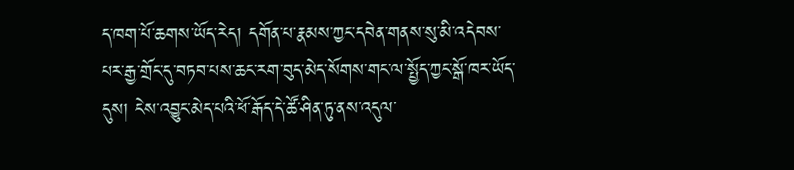ད་ཁག་པོ་ཆགས་ཡོད་རེད། དགོན་པ་རྣམས་ཀྱང་དབེན་གནས་སུ་མི་འདེབས་པར་རྒྱ་གྲོང་དུ་བཏབ་པས་ཆང་རག་བུད་མེད་སོགས་གང་ལ་སྤྱོད་ཀྱང་སྒོ་ཁར་ཡོད་དུས། ངེས་འབྱུང་མེད་པའི་ཕོ་རྒོད་དེ་ཚོ་ཤིན་ཏུ་ནས་འདུལ་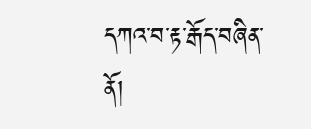དཀའ་བ་རྟ་རྒོད་བཞིན་ནོ།